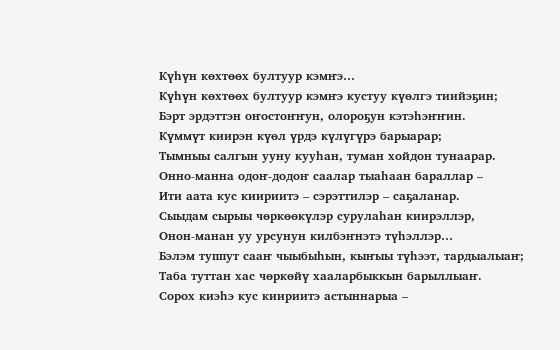Күһүн көхтөөх бултуур кэмҥэ…
Күһүн көхтөөх бултуур кэмҥэ кустуу күөлгэ тиийэҕин;
Бэрт эрдэттэн оҥостоҥҥун, олороҕун кэтэһэҥҥин.
Күммүт киирэн күөл үрдэ күлүгүрэ барыарар;
Тымныы салгын ууну кууһан, туман хойдон тунаарар.
Онно-манна одоҥ-додоҥ саалар тыаһаан бараллар –
Ити аата кус киириитэ – сэрэттилэр – саҕаланар.
Сыыдам сырыы чөркөөкүлэр сурулаһан киирэллэр,
Онон-манан уу урсунун килбэҥнэтэ түһэллэр…
Бэлэм туппут сааҥ чыыбыһын, кыҥыы түһээт, тардыалыаҥ;
Таба туттан хас чөркөйү хааларбыккын барыллыаҥ.
Сорох киэһэ кус киириитэ астыннарыа –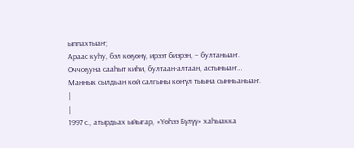ыппахтыаҥ;
Араас куһу, бэл көҕөнү, ирээт биэрэн, – бултаныаҥ.
Оччоҕуна сааһыт киһи, бултаан-алтаан, астыныаҥ…
Маннык сылдьан көй салгыны көҥүл тыына сынньаныаҥ.
|
|
1997 с., атырдьах ыйыгар, «Үөһээ Бүлүү» хаһыакка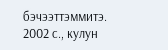бэчээттэммитэ.
2002 с., кулун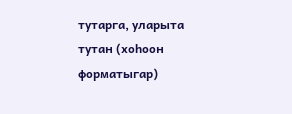тутарга, уларыта тутан (хоһоон форматыгар)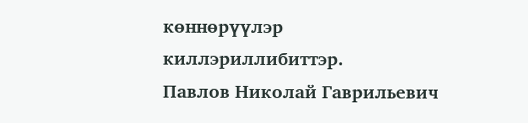көннөрүүлэр киллэриллибиттэр.
Павлов Николай Гаврильевич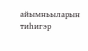айымньыларын тиһигэр